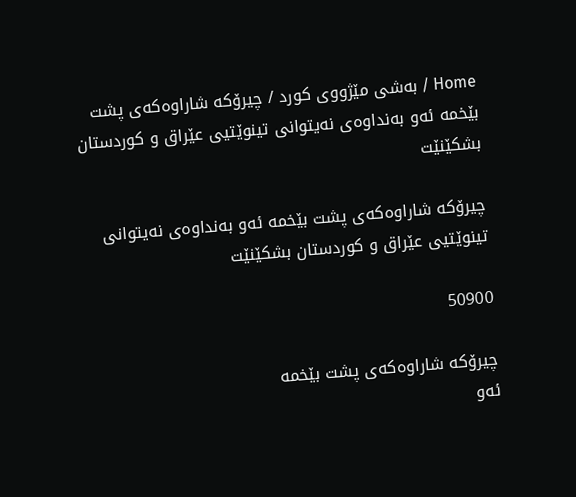Home / بەشی مێژووی كورد / چیرۆكه‌ شاراوه‌كه‌ی‌ پشت بێخمه‌ ئه‌و به‌نداوه‌ی‌ نه‌یتوانی‌ تینوێتیی‌ عێراق‌ و كوردستان بشكێنێت

چیرۆكه‌ شاراوه‌كه‌ی‌ پشت بێخمه‌ ئه‌و به‌نداوه‌ی‌ نه‌یتوانی‌ تینوێتیی‌ عێراق‌ و كوردستان بشكێنێت

50900

چیرۆكه‌ شاراوه‌كه‌ی‌ پشت بێخمه‌
ئه‌و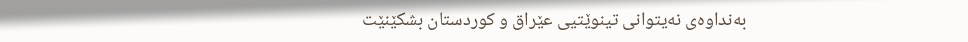به‌نداوه‌ی‌ نه‌یتوانی‌ تینوێتیی‌ عێراق‌ و كوردستان بشكێنێت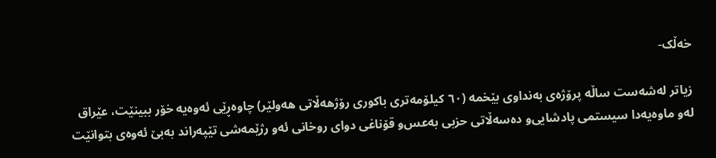خەڵک-

زیاتر له‌شه‌ست ساڵه‌ پرۆژه‌ی‌ به‌نداوی‌ بێخمه‌ (٦٠ كیلۆمه‌تری ‌باكوری‌ رۆژهه‌ڵاتی‌ هه‌ولێر) چاوه‌ڕێی‌ ئه‌وه‌یه‌ خۆر ببینێت، عێراق له‌و ماوه‌یه‌دا سیستمی‌ پادشایی‌و ده‌سه‌ڵاتی‌ حزبی به‌عس‌و قۆناغی‌ دوای‌ روخانی‌ ئه‌و رژێمه‌شی تێپه‌راند به‌بێ ئه‌وه‌ی‌ بتوانێت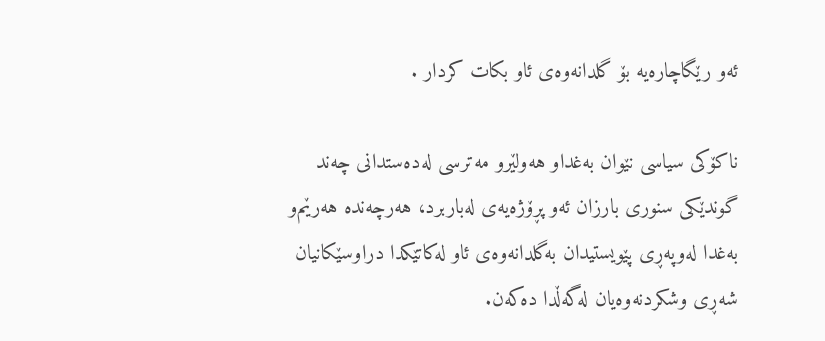ئه‌و رێگاچاره‌یه‌ بۆ گلدانه‌وه‌ی‌ ئاو بكات كردار .

ناكۆكی‌ سیاسی نێوان به‌غداو هه‌ولێرو مه‌ترسی له‌ده‌ستدانی‌ چه‌ند گوندێكی‌ سنوری‌ بارزان ئه‌و پڕۆژه‌یه‌ی‌ له‌باربرد، هه‌رچه‌نده‌ هه‌رێم‌و به‌غدا له‌وپه‌ڕی‌ پێویستیدان به‌گلدانه‌وه‌ی‌ ئاو له‌كاتێكدا دراوسێكانیان شه‌ڕی‌ وشكردنه‌وه‌یان له‌گه‌ڵدا ده‌كه‌ن.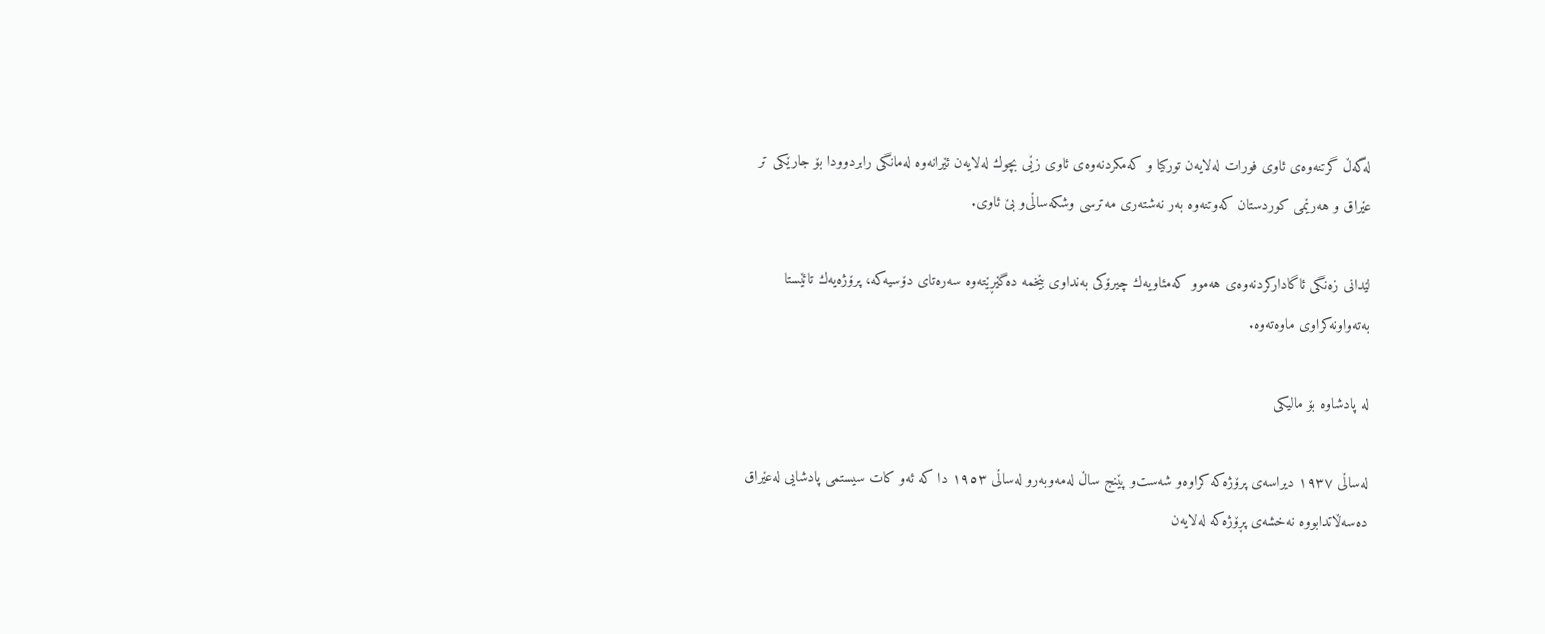له‌گه‌ڵ گرتنه‌وه‌ی‌ ئاوی‌ فورات له‌لایه‌ن توركیا و كه‌مكردنه‌وه‌ی‌ ئاوی‌ زێی‌ بچوك له‌لایه‌ن ئێرانه‌وه‌ له‌مانگی‌ رابردوودا بۆ جارێكی‌ تر عێراق‌ و هه‌رێمی‌ كوردستان كه‌وتنه‌وه‌ به‌ر نه‌شته‌ری‌ مه‌ترسی وشكه‌ساڵی‌‌و بێ ئاوی‌.

لێدانی‌ زه‌نگی‌ ئاگاداركردنه‌وه‌ی‌ هه‌موو كه‌مئاویه‌ك چیرۆكی‌ به‌نداوی‌ بێخمه‌ ده‌گێڕێته‌وه‌ سه‌ره‌تای‌ دۆسیه‌كه‌، پرۆژه‌یه‌ك تائێستا به‌ته‌واونه‌كراوی‌ ماوه‌ته‌وه‌.

له‌ پادشاوه‌ بۆ مالیكی‌

له‌ساڵی‌ ١٩٣٧ دیراسه‌ی‌ پرۆژه‌كه‌ كراوه‌و شه‌ست‌و پێنج ساڵ له‌مه‌وبه‌رو له‌ساڵی‌ ١٩٥٣ دا كه‌ ئه‌و كات سیستمی‌ پادشایی له‌عێراق ده‌سه‌ڵاتدابووه‌ نه‌خشه‌ی‌ پڕۆژە‌كه‌ له‌لایه‌ن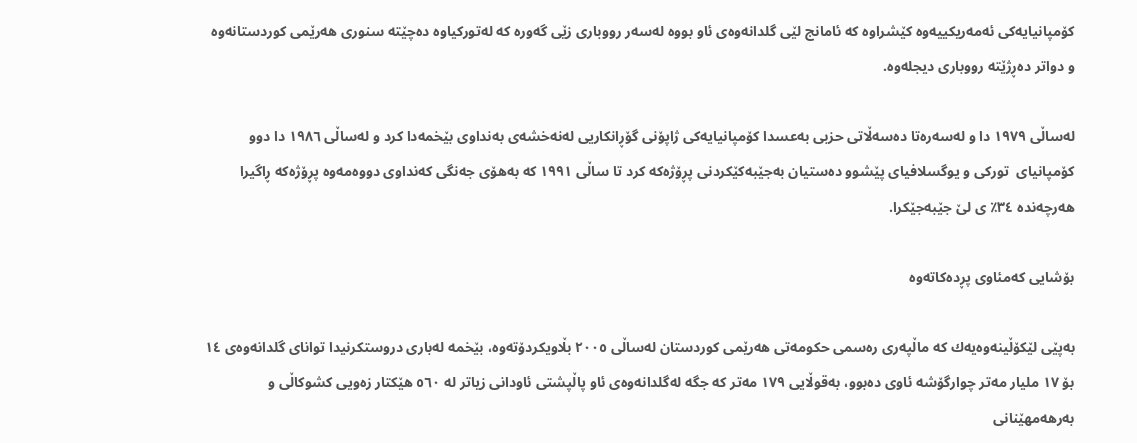كۆمپانیایه‌كی‌ ئه‌مه‌ریكییه‌وه‌ كێشراوه‌ كه‌ ئامانج لێی‌ گلدانه‌وه‌ی‌ ئاو بووه‌ له‌سه‌ر رووباری‌ زێی‌ گه‌وره‌ كه‌ له‌توركیاوه‌ ده‌چێته‌ سنوری‌ هه‌رێمی‌ كوردستانه‌وه‌ و دواتر ده‌ڕژێته‌ رووباری‌ دیجله‌وه‌.

له‌ساڵی‌ ١٩٧٩ دا و له‌سه‌ره‌تا ده‌سه‌ڵاتی‌ حزبی به‌عسدا كۆمپانیایه‌كی‌ ژاپۆنی‌ گۆڕانكاریی‌ له‌نه‌خشه‌ی‌ به‌نداوی‌ بێخمه‌دا كرد ‌و له‌ساڵی‌ ١٩٨٦ دا دوو كۆمپانیای‌  توركی ‌‌و یوگسلافیای‌ پێشوو ده‌ستیان به‌جێبه‌كێكردنی‌ پڕۆژە‌كه‌ كرد تا ساڵی‌ ١٩٩١ كه‌ به‌هۆی‌ جه‌نگی‌ كه‌نداوی‌ دووه‌مه‌وه‌ پڕۆژەكه‌ ڕاگیرا هه‌رچه‌نده‌ ٣٤٪ ی‌ لێ جێبه‌جێكرا.

بۆشایی كه‌مئاوی‌ پڕده‌كاته‌وه‌

به‌پێی‌ لێكۆڵینه‌وه‌یه‌ك كه‌ ماڵپه‌ری‌ ره‌سمی‌ حكومه‌تی‌ هه‌رێمی‌ كوردستان له‌ساڵی‌ ٢٠٠٥ بڵاویكردۆ‌ته‌وه،‌ بێخمه‌ له‌باری‌ دروستكرنیدا توانای‌ گلدانه‌وه‌ی‌ ١٤ بۆ ١٧ ملیار مه‌تر چوارگۆشه‌ ئاوی‌ ده‌بوو، به‌قوڵایی ١٧٩ مه‌تر كه‌ جگه‌ له‌گلدانه‌وه‌ی‌ ئاو پاڵپشتی‌ ئاودانی‌ زیاتر له‌ ٥٦٠ هێكتار زه‌ویی‌ كشوكاڵی ‌‌و به‌رهه‌مهێنانی‌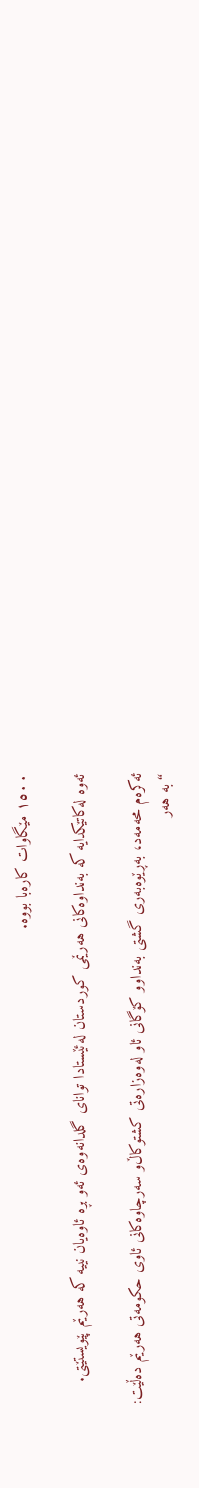١٥٠٠ مێگاوات كاره‌با بووه.

ئه‌وه‌ له‌كاتێكدایه‌ كه‌ به‌نداوه‌كانی‌ هه‌رێمی‌ كوردستان له‌ئێستادا توانای‌ گلدانه‌وه‌ی‌ ئه‌و بڕە ئاوه‌یان نییه‌ كه‌ هه‌رێم پێویستێتی‌.

ئه‌كره‌م محه‌مه‌د، به‌ڕێوه‌به‌ری‌ گشتی‌ به‌نداوو كۆگانی‌ ئاو له‌وه‌زاره‌تی‌ كشتوكاڵ‌و سه‌رچاوه‌كانی‌ ئاوی‌ حكومه‌تی‌ هه‌رێم دەڵێت: “به‌ هه‌ر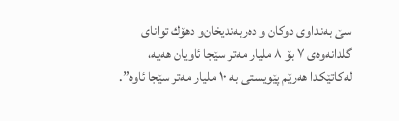سێ به‌نداوی‌ دوكان ‌و ده‌ربه‌ندیخان‌و دهۆك توانای‌ گلدانه‌وه‌ی‌ ٧ بۆ ٨ ملیار مه‌تر سێجا ئاویان هه‌یه،‌ له‌كاتێكدا هه‌رێم پێویستی‌ به‌ ١٠ ملیار مه‌تر سێجا ئاوه‌”.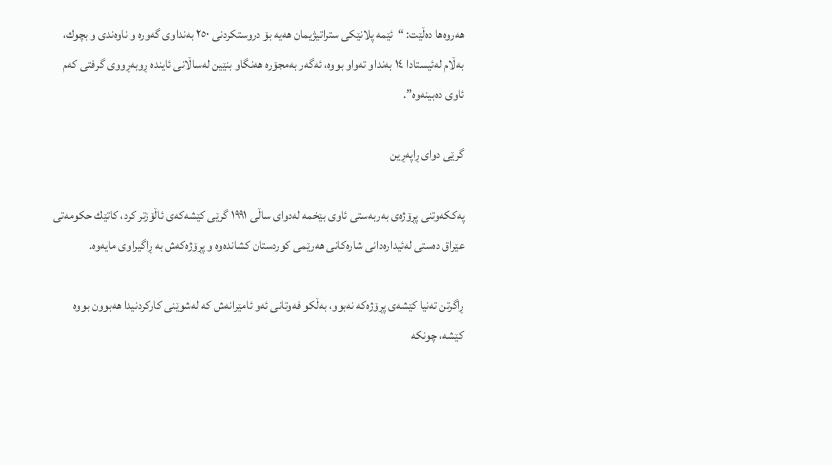ھەروەھا دەڵێت: “ئێمه‌ پلانێكی ستراتیژیمان هه‌یه‌ بۆ دروستكردنی ٢٥٠ به‌نداوی گه‌وره ‌و ناوه‌ندی و بچوك، به‌ڵام له‌ئیستادا ١٤ به‌نداو ته‌واو بووه‌، ئه‌گه‌ر به‌مجۆره‌ هه‌نگاو بنێین له‌ساڵانی ئاینده‌ ڕوبەڕووی گرفتی كه‌م ئاوی ده‌بینه‌وه‌”.

گرێی‌ دوای‌ ڕاپه‌ڕین

په‌ككه‌وتنی‌ پڕۆژە‌ی‌ به‌ربه‌ستی‌ ئاوی‌ بێخمه‌ له‌دوای‌ ساڵی‌ ١٩٩١ گرێی‌ كێشه‌كه‌ی‌ ئاڵۆزتر كرد، كاتێك حكومه‌تی‌ عێراق ده‌ستی‌ له‌ئیداره‌دانی‌ شاره‌كانی‌ هه‌رێمی‌ كوردستان كشانده‌وه ‌و پڕۆژەكه‌ش به‌ ڕاگیراوی‌ مایه‌وه‌.

ڕاگرتن ته‌نیا كێشه‌ی‌ پڕۆژە‌كه‌ نه‌بوو، به‌ڵكو فه‌وتانی‌ ئه‌و ئامێرانه‌ش كه‌ له‌شوێنی‌ كاركردنیدا هه‌بوون بووه‌ كێشه‌، چونكه‌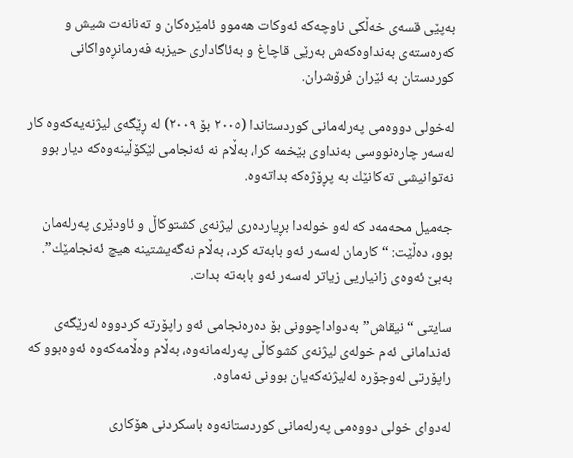به‌پێی‌ قسه‌ی‌ خه‌ڵكی‌ ناوچه‌كه‌ ئه‌وكات هه‌موو ئامێره‌كان‌ و ته‌نانه‌ت شیش‌ و كه‌ره‌سته‌ی‌ به‌نداوه‌كه‌ش به‌رێی‌ قاچاغ‌ و به‌ئاگاداری‌ حیزبه‌ فه‌رمانڕە‌واكانی‌ كوردستان به‌ ئێران فرۆشران.

له‌خولی‌ دووه‌می‌ په‌رله‌مانی‌ كوردستاندا (٢٠٠٥ بۆ ٢٠٠٩) له‌ ڕێگه‌ی‌ لیژنه‌یه‌كه‌وه‌ كار له‌سه‌ر چاره‌نووسی به‌نداوی‌ بێخمه‌ كرا، به‌ڵام نه‌ ئه‌نجامی‌ لێكۆڵینه‌وه‌كه‌ دیار بوو نه‌توانیشی‌ ته‌كانێك به‌ پڕۆژە‌كه‌ بداته‌وه‌.

جه‌میل محه‌مه‌د كه‌ له‌و خوله‌دا بڕیارده‌ری‌ لیژنه‌ی‌ كشتوكاڵ ‌و ئاودێری‌ په‌رله‌مان بوو، دەڵێت: “كارمان له‌سه‌ر ئه‌و بابه‌ته‌ كرد، به‌ڵام نه‌گه‌یشتینه‌ هیچ ئه‌نجامێك”. به‌بێ ئه‌وه‌ی‌ زانیاریی‌ زیاتر له‌سه‌ر ئه‌و بابه‌ته‌ بدات.

سایتی “نیقاش” به‌دواداچوونی‌ بۆ ده‌ره‌نجامی‌ ئه‌و راپۆرته‌ كردووە له‌رێگه‌ی‌ ئه‌ندامانی‌ ئه‌م خوله‌ی‌ لیژنه‌ی‌ كشوكاڵی‌ په‌رله‌مانه‌وه‌، به‌ڵام وه‌ڵامه‌كه‌وه‌ ئه‌وه‌بوو كه‌ راپۆرتی‌ له‌وجۆره‌ له‌لیژنه‌كه‌یان بوونی‌ نه‌ماوه‌.

له‌دوای‌ خولی‌ دووه‌می‌ په‌رله‌مانی‌ كوردستانه‌وه‌ باسكردنی‌ هۆكاری‌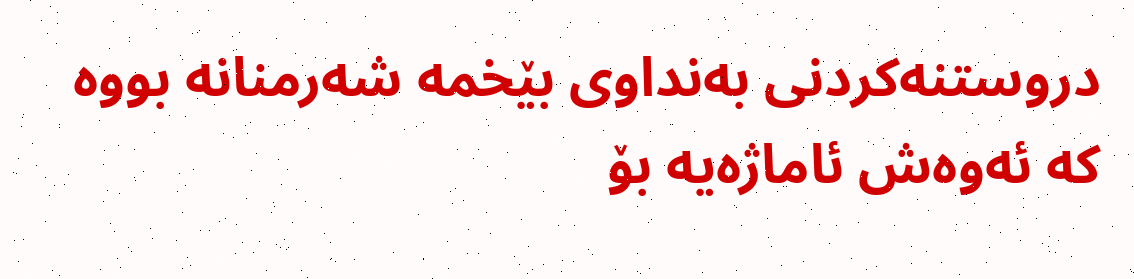دروستنه‌كردنی‌ به‌نداوی‌ بێخمه‌ شه‌رمنانه ‌بووه‌ كه‌ ئه‌وه‌ش ئاماژەیه‌ بۆ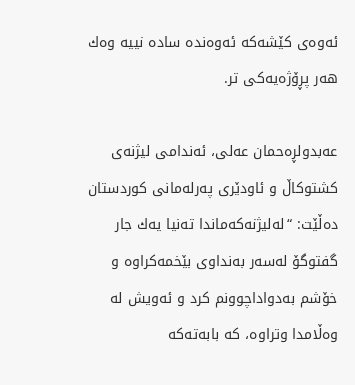ئه‌وه‌ی‌ كێشه‌كه‌ ئه‌وه‌نده‌ ساده‌ نییه‌ وه‌ك هه‌ر پڕۆژە‌یه‌كی‌ تر.

عه‌بدولڕە‌حمان عه‌لی‌، ئه‌ندامی لیژنه‌ی كشتوكاڵ ‌و ئاودێری په‌رله‌مانی كوردستان دەڵێت: “له‌لیژنه‌كه‌ماندا ته‌نیا یه‌ك جار گفتوگۆ له‌سه‌ر به‌نداوی‌ بێخمه‌كراوه ‌و خۆشم به‌دواداچوونم كرد و ئه‌ویش له‌ وه‌ڵامدا وتراوه،‌ كه‌ بابه‌ته‌كه‌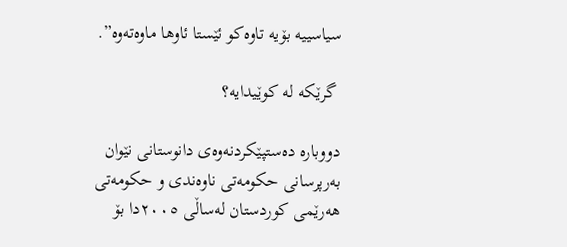سیاسییه‌ بۆیه‌ تاوه‌كو ئێستا ئاوها ماوه‌ته‌وه‌”.

 گرێكه‌ له‌ كوێیدایه‌؟

دووباره‌ ده‌ستپێكردنه‌وه‌ی‌ دانوستانی‌ نێوان به‌رپرسانی‌ حكومه‌تی‌ ناوه‌ندی‌‌ و حكومه‌تی‌ هه‌رێمی‌ كوردستان له‌ساڵی‌ ٢٠٠٥دا بۆ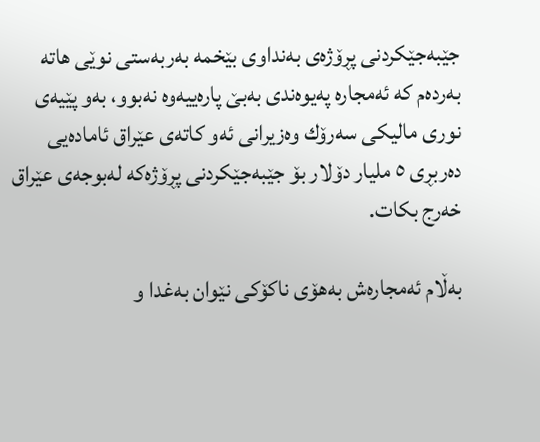جێبه‌جێكردنی‌ پڕۆژە‌ی‌ به‌نداوی‌ بێخمه‌ به‌ربه‌ستی‌ نوێی‌ هاته‌ به‌رده‌م كه‌ ئه‌مجاره‌ په‌یوه‌ندی‌ به‌بێ پاره‌ییه‌وه‌ نه‌بوو، به‌و پێیه‌ی‌ نوری‌ مالیكی‌ سه‌رۆك وه‌زیرانی‌ ئه‌و كاته‌ی‌ عێراق ئاماده‌یی ده‌ربڕی ٥ ملیار دۆلار بۆ جێبه‌جێكردنی‌ پڕۆژەكه‌ له‌بوجه‌ی‌ عێراق خه‌رج بكات.

به‌ڵام ئه‌مجاره‌ش به‌هۆی‌ ناكۆكی‌ نێوان به‌غدا و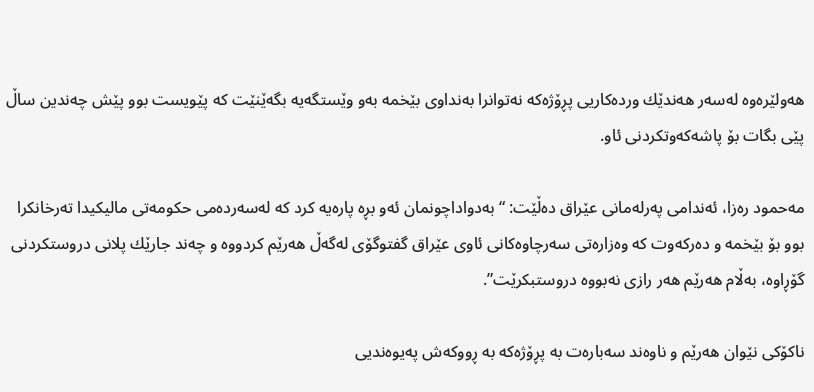هه‌ولێره‌وه‌ له‌سه‌ر هه‌ندێك ورده‌كاریی‌ پڕۆژە‌كه‌ نه‌توانرا به‌نداوی‌ بێخمه‌ به‌و وێستگه‌یه‌ بگه‌ێنێت كه‌ پێویست بوو پێش چه‌ندین ساڵ پێی‌ بگات بۆ پاشه‌كه‌وتكردنی‌ ئاو.

مه‌حمود ره‌زا، ئه‌ندامی‌ په‌رله‌مانی‌ عێراق دەڵێت: “به‌دواداچونمان ئه‌و بڕە‌ پاره‌یه‌ كرد كه‌ له‌سه‌رده‌می‌ حكومه‌تی‌ مالیكیدا ته‌رخانكرا بوو بۆ بێخمه‌ و ده‌ركه‌وت كه‌ وه‌زاره‌تی‌ سه‌رچاوه‌كانی‌ ئاوی‌ عێراق گفتوگۆی‌ له‌گه‌ڵ هه‌رێم كردووه‌ و چه‌ند جارێك پلانی‌ دروستكردنی‌ گۆڕاوه‌، به‌ڵام هه‌رێم هه‌ر رازی‌ نه‌بووه‌ دروستبكرێت”.

ناكۆكی‌ نێوان هه‌رێم و ناوه‌ند سه‌باره‌ت به‌ پڕۆژە‌كه‌ به‌ ڕووكه‌ش په‌یوه‌ندیی‌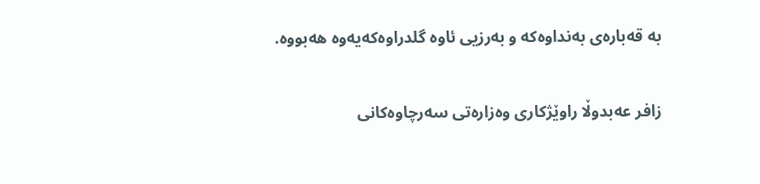به‌ قه‌باره‌ی‌ به‌نداوه‌كه‌ و به‌رزیی‌ ئاوه‌ گلدراوه‌كه‌یه‌وه‌ هه‌بووه‌.

زافر عه‌بدوڵا راوێژكاری‌ وه‌زاره‌تی‌ سه‌رچاوه‌كانی‌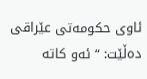ئاوی‌ حكومه‌تی‌ عێراقی‌ دەڵێت: “ئه‌و كاته‌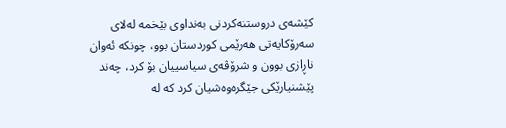كێشه‌ی‌ دروستنه‌كردنی‌ به‌نداوی‌ بێخمه‌ له‌لای‌ سه‌رۆكایه‌تی‌ هه‌رێمی‌ كوردستان بوو، چونكه‌ ئه‌وان ناڕازی بوون‌ و شرۆڤه‌ی‌ سیاسییان بۆ كرد، چه‌ند پێشنیارێكی جێگره‌وه‌شیان كرد كه‌ له‌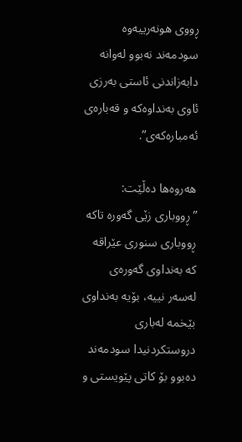ڕووی‌ هونه‌رییه‌وه‌ سودمه‌ند نه‌بوو له‌وانه‌ دابه‌زاندنی‌ ئاستی‌ به‌رزی‌ ئاوی‌ به‌نداوه‌كه‌ و قه‌باره‌ی‌ ئه‌مباره‌كه‌ی‌”.

ھەروەھا دەڵێت: ”ڕووباری‌ زێی‌ گه‌وره‌ تاكه‌ ڕووباری‌ سنوری‌ عێراقه‌ كه‌ به‌نداوی‌ گه‌وره‌ی‌ له‌سه‌ر نییه،‌ بۆیه‌ به‌نداوی‌ بێخمه‌ له‌باری‌ دروستكردنیدا سودمه‌ند ده‌بوو بۆ كاتی‌ پێویستی ‌‌و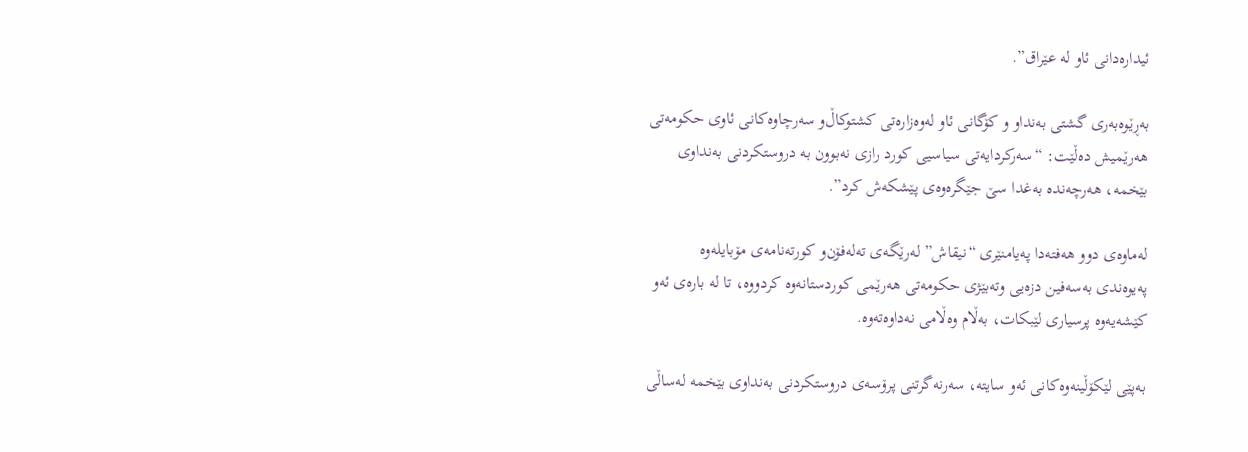ئیداره‌دانی‌ ئاو له‌ عێراق”.

به‌ڕێوه‌به‌ری گشتی به‌نداو و كۆگانی ئاو له‌وه‌زاره‌تی كشتوكاڵ‌و سه‌رچاوه‌كانی ئاوی‌ حكومه‌تی هه‌رێمیش ده‌ڵێت: “سه‌ركردایه‌تی سیاسیی كورد رازی نه‌بوون به ‌دروستكردنی به‌نداوی‌ بێخمه،‌ هه‌رچه‌نده‌ به‌غدا سێ جێگره‌وه‌ی‌ پێشكه‌ش كرد”.

له‌ماوه‌ی‌ دوو هه‌فته‌دا په‌یامنێری‌ “نیقاش” له‌رێگه‌ی‌ ته‌له‌فۆن‌و كورته‌نامه‌ی‌ مۆبایله‌وه‌ په‌یوه‌ندی‌ به‌سه‌فین دزه‌یی وته‌بێژی‌ حكومه‌تی‌ هه‌رێمی‌ كوردستانه‌وه‌ كردووە، تا له‌ باره‌ی‌ ئه‌و كێشه‌یه‌وه‌ پرسیاری‌ لێبكات، به‌ڵام وه‌ڵامی‌ نه‌داوەتەوە.

به‌پێی‌ لێكۆڵینه‌وه‌كانی‌ ئەو سایتە، سه‌رنه‌گرتنی‌ پرۆسه‌ی‌ دروستكردنی‌ به‌نداوی‌ بێخمه‌ له‌ساڵی‌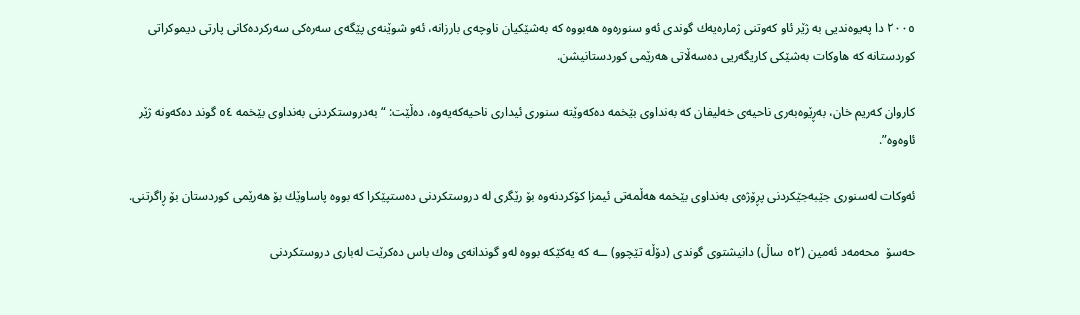٢٠٠٥ دا په‌یوه‌ندیی‌ به‌ ژێر ئاو کەوتنی‌ ژماره‌یه‌ك گوندی‌ ئه‌و سنوره‌وه‌ هه‌بووه‌ كه‌ به‌شێكیان ناوچه‌ی‌ بارزانه‌، ئه‌و شوێنه‌ی‌ پێگه‌ی‌ سه‌ره‌كی‌ سه‌ركرده‌كانی‌ پارتی‌ دیموكراتی‌ كوردستانه‌ كه‌ هاوكات به‌شێكی‌ كاریگه‌ریی‌ ده‌سه‌ڵاتی‌ هه‌رێمی‌ كوردستانیشن.

كاروان كه‌ریم خان، به‌ڕێوه‌به‌ری ناحیه‌ی خه‌لیفان كه‌ به‌نداوی بێخمه‌ ده‌كه‌وێته‌ سنوری ئیداری ناحیه‌كه‌یەوە، دەڵێت: “به‌دروستكردنی‌ به‌نداوی‌ بێخمه‌ ٥٤ گوند ده‌كه‌ونه‌ ژێر ئاوه‌وه‌”.

ئه‌وكات له‌سنوری‌ جێبه‌جێكردنی‌ پڕۆژە‌ی‌ به‌نداوی‌ بێخمه‌ هه‌ڵمه‌تی‌ ئیمزا كۆكردنه‌وه‌ بۆ رێگری‌ له ‌دروستكردنی‌ ده‌ستپێكرا كه‌ بووه‌ پاساوێك بۆ هه‌رێمی‌ كوردستان بۆ ڕاگرتنی‌.

حه‌سۆ  محه‌مه‌د ئه‌مین (٥٢ ساڵ) دانیشتوی گوندی (دۆڵه‌ تێچوو) ــە‌ كه‌ یه‌كێكه‌ بووه‌ له‌و گوندانه‌ی‌ وه‌ك باس ده‌كرێت له‌باری‌ دروستكردنی‌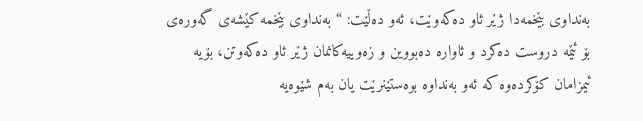به‌نداوی‌ بێخمه‌دا ژێر ئاو ده‌كه‌وێت، ئەو دەڵێت: “به‌نداوی‌ بێخمه‌ كێشه‌ی گه‌وره‌ی بۆ ئێمه‌ دروست ده‌كرد و ئاواره‌ ده‌بووین‌ و زه‌وییه‌كانمان ژێر ئاو ده‌كه‌وتن، بۆیه‌ ئیمزامان كۆكرده‌وه‌ كه‌ ئه‌و به‌نداوه‌ بوه‌ستێنرێت یان به‌م شێوه‌یه‌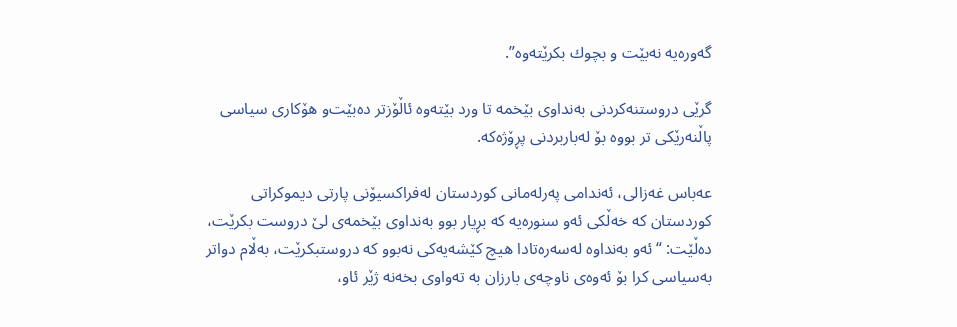گه‌وره‌یه‌ نه‌بێت‌ و بچوك بكرێته‌وه‌”.

گرێی‌ دروستنه‌كردنی‌ به‌نداوی‌ بێخمه‌ تا ورد بێته‌وه‌ ئاڵۆزتر ده‌بێت‌و هۆكاری‌ سیاسی پاڵنه‌رێكی‌ تر بووه‌ بۆ له‌باربردنی‌ پڕۆژە‌كه‌.

عه‌باس غه‌زالی، ئه‌ندامی په‌رله‌مانی‌ كوردستان له‌فراكسیۆنی‌ پارتی‌ دیموكراتی‌ كوردستان كه‌ خه‌ڵكی‌ ئه‌و سنوره‌یه‌ كه‌ بڕیار بوو به‌نداوی‌ بێخمه‌ی‌ لێ دروست بكرێت، دەڵێت: “ئه‌و به‌نداوه‌ له‌سه‌ره‌تادا هیچ كێشه‌یه‌كی‌ نه‌بوو كه‌ دروستبكرێت، به‌ڵام دواتر به‌سیاسی كرا بۆ ئه‌وه‌ی ناوچه‌ی بارزان به‌ ته‌واوی‌ بخه‌نه‌ ژێر ئاو،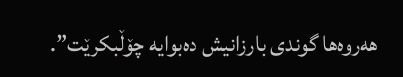هه‌روه‌ها گوندی بارزانیش ده‌بوایه‌ چۆڵبكرێت”.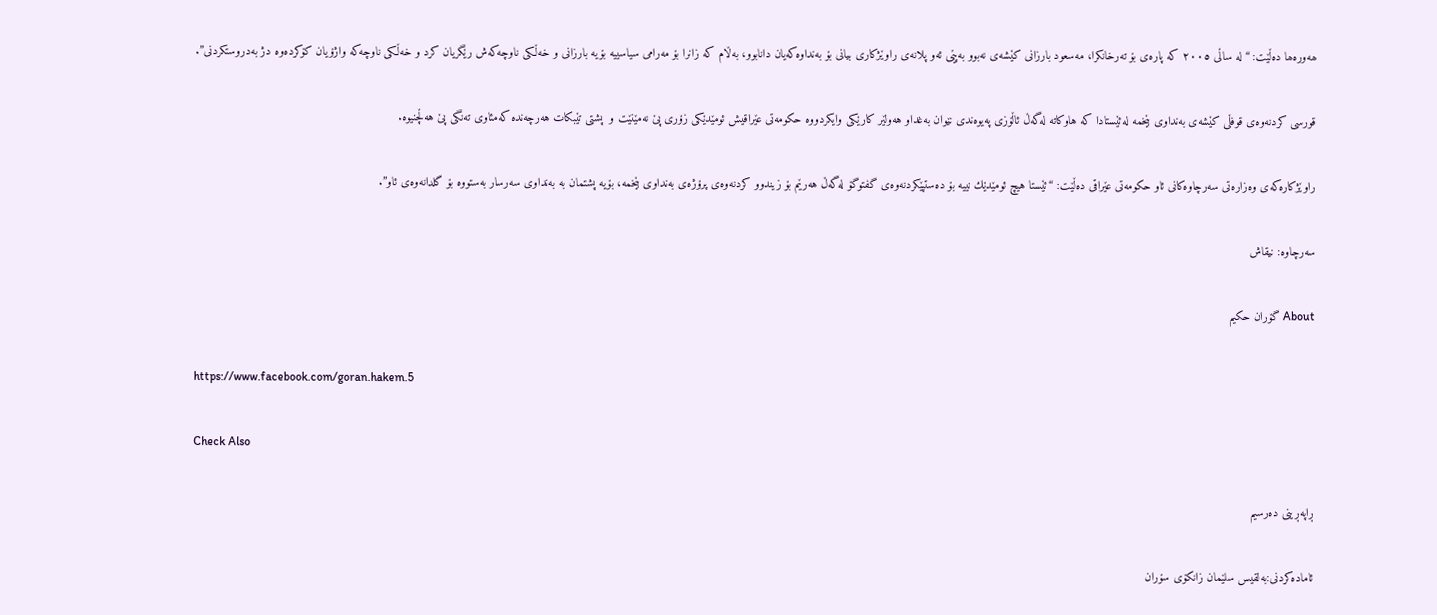ھەورەھا دەڵێت: “له‌ ساڵی ٢٠٠٥ كه‌ پاره‌ی بۆ ته‌رخانكرا، مه‌سعود بارزانی كێشه‌ی نه‌بوو به‌پێی ئه‌و پلانه‌ی راوێژكاری بیانی بۆ به‌نداوه‌كه‌یان دانابوو، به‌ڵام كه‌ زانرا بۆ مه‌رامی سیاسییه‌ بۆیه‌ بارزانی ‌و خه‌ڵكی ناوچه‌كه‌ش رێگریان كرد و خه‌ڵكی ناوچه‌كه‌ واژۆیان كۆكرده‌وه‌ دژ به‌دروستكردنی”.

قورسی كردنه‌وه‌ی‌ قوفڵی‌ كێشه‌ی‌ به‌نداوی‌ بێخمه‌ له‌ئێستادا كه‌ هاوكاته‌ له‌گه‌ڵ ئاڵۆزی‌ په‌یوه‌ندی‌ نێوان به‌غداو هه‌ولێر كارێكی‌ وایكردووه‌ حكومه‌تی‌ عێراقیش ئومێدێكی‌ زۆری‌ پێ نه‌مێنێت‌ و  پشتی‌ تێبكات هه‌رچه‌نده‌ كه‌مئاوی‌ ته‌نگی‌ پێ هه‌ڵچنیوه‌.

راوێژكاره‌كه‌ی‌ وه‌زاره‌تی‌ سه‌رچاوه‌كانی‌ ئاو حكومه‌تی‌ عێراقی‌ ده‌ڵێت: “ئێستا هیچ ئومێدێك نییه‌ بۆ ده‌ستپێكردنه‌وه‌ی‌ گفتوگۆ له‌گه‌ڵ هه‌رێم بۆ زیندوو كردنه‌وه‌ی‌ پرۆژە‌ی‌ به‌نداوی‌ بێخمه‌، بۆیه‌ پشتمان به‌ به‌نداوی‌ سه‌رسار به‌ستووه‌ بۆ گلدانه‌وه‌ی‌ ئاو”.

سەرچاوە: نیقاش

About گۆران حكيم

https://www.facebook.com/goran.hakem.5

Check Also

ڕاپه‌ڕینی دەرسیم

ئامادەكردنی:بەلقیس سلێمان زانكۆی سۆران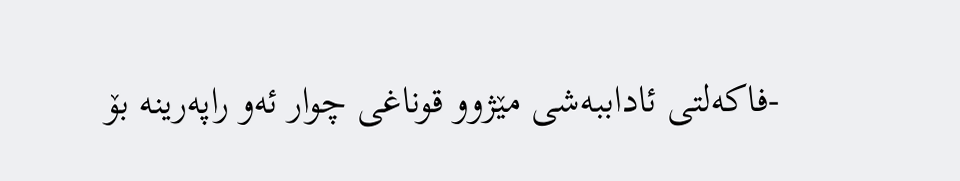-فاكەلتی ئاداببەشی مێژوو قوناغی چوار ئەو راپەرینە بۆ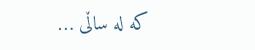كە لە ساڵی …